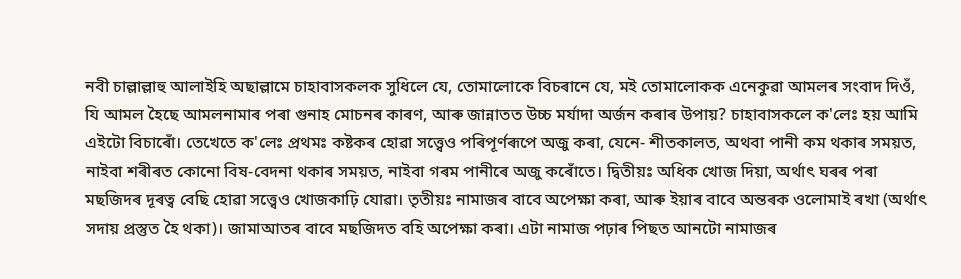নবী চাল্লাল্লাহু আলাইহি অছাল্লামে চাহাবাসকলক সুধিলে যে, তোমালোকে বিচৰানে যে, মই তোমালোকক এনেকুৱা আমলৰ সংবাদ দিওঁ, যি আমল হৈছে আমলনামাৰ পৰা গুনাহ মোচনৰ কাৰণ, আৰু জান্নাতত উচ্চ মৰ্যাদা অৰ্জন কৰাৰ উপায়? চাহাবাসকলে ক'লেঃ হয় আমি এইটো বিচাৰোঁ। তেখেতে ক'লেঃ প্ৰথমঃ কষ্টকৰ হোৱা সত্ত্বেও পৰিপূৰ্ণৰূপে অজু কৰা, যেনে- শীতকালত, অথবা পানী কম থকাৰ সময়ত, নাইবা শৰীৰত কোনো বিষ-বেদনা থকাৰ সময়ত, নাইবা গৰম পানীৰে অজু কৰোঁতে। দ্বিতীয়ঃ অধিক খোজ দিয়া, অৰ্থাৎ ঘৰৰ পৰা মছজিদৰ দূৰত্ব বেছি হোৱা সত্ত্বেও খোজকাঢ়ি যোৱা। তৃতীয়ঃ নামাজৰ বাবে অপেক্ষা কৰা, আৰু ইয়াৰ বাবে অন্তৰক ওলোমাই ৰখা (অৰ্থাৎ সদায় প্ৰস্তুত হৈ থকা)। জামাআতৰ বাবে মছজিদত বহি অপেক্ষা কৰা। এটা নামাজ পঢ়াৰ পিছত আনটো নামাজৰ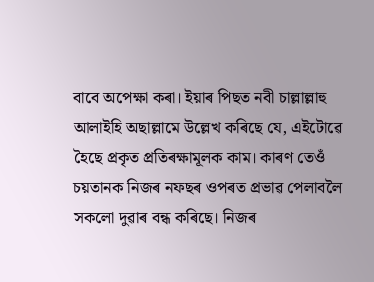বাবে অপেক্ষা কৰা। ইয়াৰ পিছত নবী চাল্লাল্লাহু আলাইহি অছাল্লামে উল্লেখ কৰিছে যে, এইটোৱে হৈছে প্ৰকৃত প্ৰতিৰক্ষামূলক কাম। কাৰণ তেওঁ চয়তানক নিজৰ নফছৰ ওপৰত প্ৰভাৱ পেলাবলৈ সকলো দুৱাৰ বন্ধ কৰিছে। নিজৰ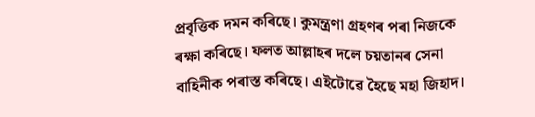প্ৰবৃত্তিক দমন কৰিছে। কুমন্ত্ৰণা গ্ৰহণৰ পৰা নিজকে ৰক্ষা কৰিছে। ফলত আল্লাহৰ দলে চয়তানৰ সেনা বাহিনীক পৰাস্ত কৰিছে। এইটোৱে হৈছে মহা জিহাদ।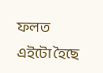ফলত এইটো হৈছে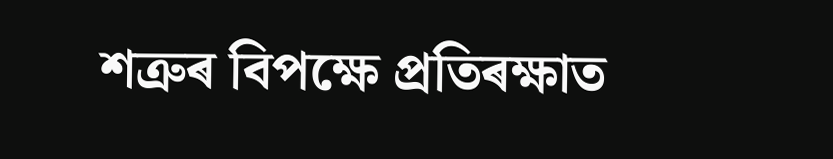শত্ৰুৰ বিপক্ষে প্ৰতিৰক্ষাত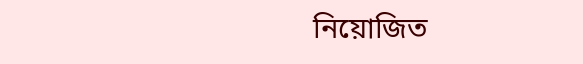নিয়োজিত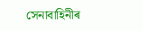সেনাবাহিনীৰ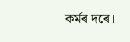কৰ্মৰ দৰে।